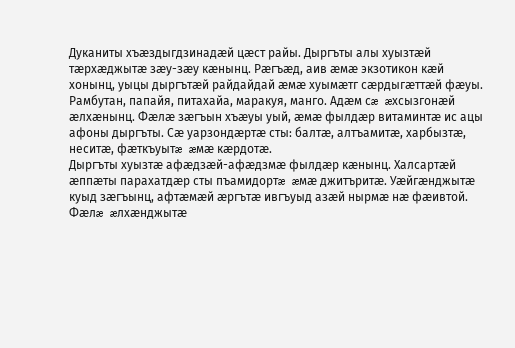Дуканиты хъæздыгдзинадæй цæст райы. Дыргъты алы хуызтæй тæрхæджытæ зæу-зæу кæнынц. Рæгъæд, аив æмæ экзотикон кæй хонынц, уыцы дыргътæй райдайдай æмæ хуымæтг сæрдыгæттæй фæуы. Рамбутан, папайя, питахайа, маракуя, манго. Адæм сæ æхсызгонæй æлхæнынц. Фæлæ зæгъын хъæуы уый, æмæ фылдæр витаминтæ ис ацы афоны дыргъты. Сæ уарзондæртæ сты: балтæ, алтъамитæ, харбызтæ, неситæ, фæткъуытæ æмæ кæрдотæ.
Дыргъты хуызтæ афæдзæй-афæдзмæ фылдæр кæнынц. Халсартæй æппæты парахатдæр сты пъамидортæ æмæ джитъритæ. Уæйгæнджытæ куыд зæгъынц, афтæмæй æргътæ ивгъуыд азæй нырмæ нæ фæивтой. Фæлæ æлхæнджытæ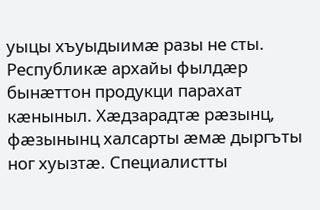уыцы хъуыдыимæ разы не сты.
Республикæ архайы фылдæр бынæттон продукци парахат кæныныл. Хæдзарадтæ рæзынц, фæзынынц халсарты æмæ дыргъты ног хуызтæ. Специалистты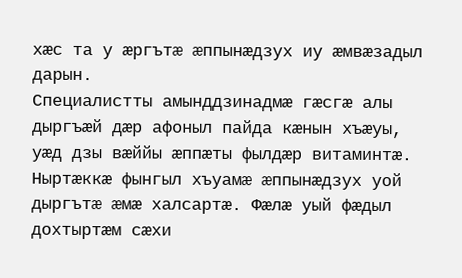хæс та у æргътæ æппынæдзух иу æмвæзадыл дарын.
Специалистты амынддзинадмæ гæсгæ алы дыргъæй дæр афоныл пайда кæнын хъæуы, уæд дзы вæййы æппæты фылдæр витаминтæ. Ныртæккæ фынгыл хъуамæ æппынæдзух уой дыргътæ æмæ халсартæ. Фæлæ уый фæдыл дохтыртæм сæхи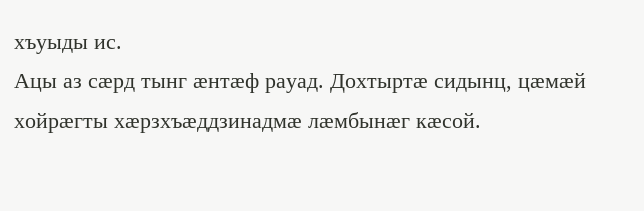хъуыды ис.
Ацы аз сæрд тынг æнтæф рауад. Дохтыртæ сидынц, цæмæй хойрæгты хæрзхъæддзинадмæ лæмбынæг кæсой.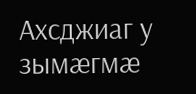Ахсджиаг у зымæгмæ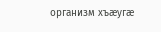организм хъæугæ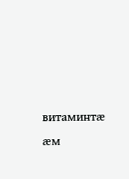витаминтæ æм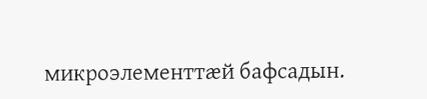микроэлементтæй бафсадын.